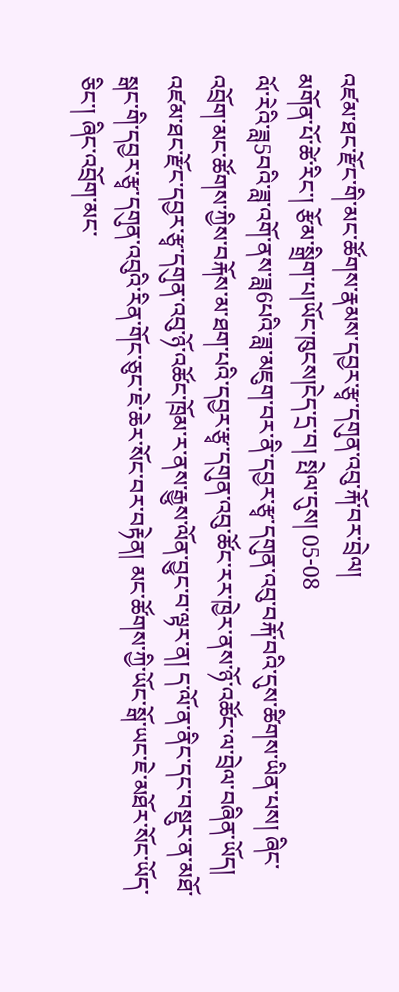འཛམ་ཐང་རྫོང་གི་མང་ཚོགས་རྣམས་དབྱར་རྩྭ་དགུན་འབུ་རྐོ་བར་བྲེལ།
མགོན་པོ་ཚེ་རིང་། རྩོམ་སྒྲིག་པ།ཡོང་ཁུངས།ངེད་དྲ་བ། སྤེལ་དུས། 05-08
ལོ་རེའི་ཟླ5བའི་ཟླ་འགོ་ནས་ཟླ6པའི་ཟླ་མཇུག་བར་ནི་དབྱར་རྩྭ་དགུན་འབུ་བརྐོ་བའི་དུས་ཚིགས་ཡིན་པས། ཞིང་འབྲོག་མང་ཚོགས་ཀྱིས་བརྐོས་མ་ཐག་པའི་དབྱར་རྩྭ་དགུན་འབུ་ཚོང་རར་ཁྱེར་ནས་ཉོ་འཚོང་ལ་བྲེལ་བཞིན་ཡོད། འཛམ་ཐང་རྫོང་དབྱར་རྩྭ་དགུན་འབུ་ཉོ་འཚོང་ཁྲོམ་ར་ནས་རྒྱུས་ལོན་བྱུང་བ་ལྟར་ན། ད་ལོ་ན་ནིང་དང་བསྡུར་ན་མཐོ་སྒང་གི་དབྱར་རྩྭ་དགུན་འབུའི་རིན་གོང་ཅུང་ཇེ་ཆེར་སོང་བར་བརྟེན། མང་ཚོགས་ཀྱི་ཡོང་སྒོ་ཡང་ཇེ་མཐོར་སོང་ཡོད་ཅིང་། ཞིང་འབྲོག་མང་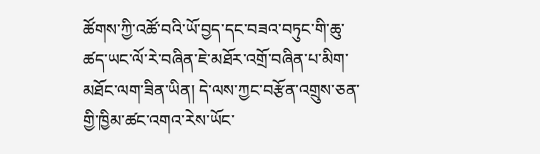ཚོགས་ཀྱི་འཚོ་བའི་ཡོ་བྱད་དང་བཟའ་བཏུང་གི་ཆུ་ཚད་ཡང་ལོ་རེ་བཞིན་ཇེ་མཐོར་འགྲོ་བཞིན་པ་མིག་མཐོང་ལག་ཟིན་ཡིན། དེ་ལས་ཀྱང་བརྩོན་འགྲུས་ཅན་གྱི་ཁྱིམ་ཚང་འགའ་རེས་ཡོང་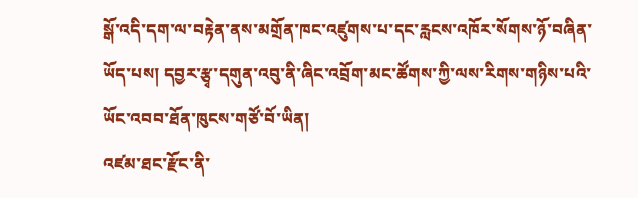སྒོ་འདི་དག་ལ་བརྟེན་ནས་མགྲོན་ཁང་འཛུགས་པ་དང་རླངས་འཁོར་སོགས་ཉོ་བཞིན་ཡོད་པས། དབྱར་རྩྭ་དགུན་འབུ་ནི་ཞིང་འབྲོག་མང་ཚོགས་ཀྱི་ལས་རིགས་གཉིས་པའི་ཡོང་འབབ་ཐོན་ཁུངས་གཙོ་བོ་ཡིན།
འཛམ་ཐང་རྫོང་ནི་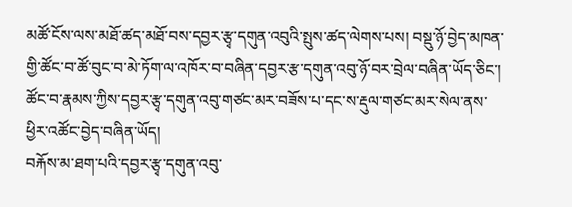མཚོ་ངོས་ལས་མཐོ་ཚད་མཐོ་བས་དབྱར་རྩྭ་དགུན་འབུའི་སྤུས་ཚད་ལེགས་པས། བསྡུ་ཉོ་བྱེད་མཁན་གྱི་ཚོང་བ་ཚོ་བུང་བ་མེ་ཏོག་ལ་འཁོར་བ་བཞིན་དབྱར་རྩ་དགུན་འབུ་ཉོ་བར་བྲེལ་བཞིན་ཡོད་ཅིང་། ཚོང་བ་རྣམས་ཀྱིས་དབྱར་རྩྭ་དགུན་འབུ་གཙང་མར་བཟོས་པ་དང་ས་རྡུལ་གཙང་མར་སེལ་ནས་ཕྱིར་འཚོང་བྱེད་བཞིན་ཡོད།
བརྐོས་མ་ཐག་པའི་དབྱར་རྩྭ་དགུན་འབུ་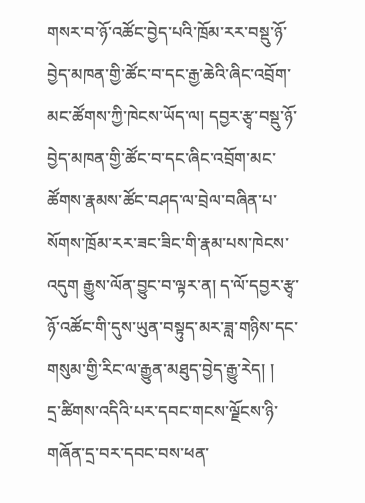གསར་བ་ཉོ་འཚོང་བྱེད་པའི་ཁྲོམ་རར་བསྡུ་ཉོ་བྱེད་མཁན་གྱི་ཚོང་བ་དང་རྒྱ་ཆེའི་ཞིང་འབྲོག་མང་ཚོགས་ཀྱི་ཁེངས་ཡོད་ལ། དབྱར་རྩྭ་བསྡུ་ཉོ་བྱེད་མཁན་གྱི་ཚོང་བ་དང་ཞིང་འབྲོག་མང་ཚོགས་རྣམས་ཚོང་བཤད་ལ་བྲེལ་བཞིན་པ་སོགས་ཁྲོམ་རར་ཟང་ཟིང་གི་རྣམ་པས་ཁེངས་འདུག རྒྱུས་ལོན་བྱུང་བ་ལྟར་ན། ད་ལོ་དབྱར་རྩྭ་ཉོ་འཚོང་གི་དུས་ཡུན་བསྟུད་མར་ཟླ་གཉིས་དང་གསུམ་གྱི་རིང་ལ་རྒྱུན་མཐུད་བྱེད་རྒྱུ་རེད། །
དྲ་ཚིགས་འདིའི་པར་དབང་གངས་ལྗོངས་ཉི་གཞོན་དྲ་བར་དབང་བས་ཕན་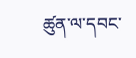ཚུན་ལ་དབང་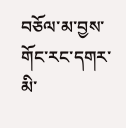བཅོལ་མ་བྱས་གོང་རང་དགར་མི་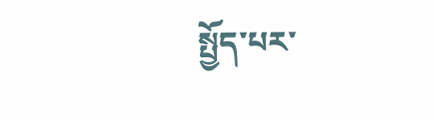སྤྱོད་པར་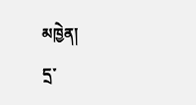མཁྱེན།
དྲ་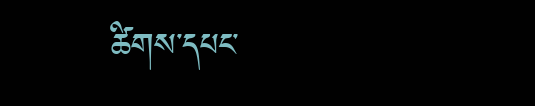ཚིགས་དཔང་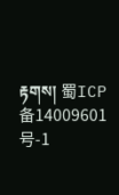རྟགས། 蜀ICP备14009601号-1